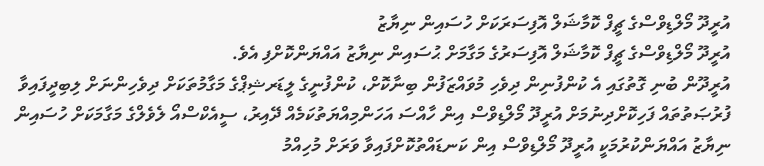އުރީދޫ މޯލްޑިވްސްގެ ޗީފް ކޮމާޝަލް އޮފިސަރަކަށް ހުސައިން ނިޔާޒު
އުރީދޫ މޯލްޑިވްސްގެ ޗީފް ކޮމާޝަލް އޮފިސަރުގެ މަގާމަށް ޙުސައިން ނިޔާޒު އައްޔަންކޮށްފި އެވެ.
އުރީދޫން ބުނި ގޮތުގައި އެ ކުންފުނިން ދިވެހި މުވައްޒަފުން ބިނާކޮށް، ކުންފުނީގެ ލީޑަރޝިޕްގެ މަގާމުތަކަށް ދިވެހިންނަށް ލިބިދީފައިވާ ފުރުޞަތުތައް ފަހިކޮށްދިނުމަށް އުރީދޫ މޯލްޑިވްސް އިން ހާއްސަ އަހަންމިއްޔަތުކަމެއް ދޭއިރު، ސީއެކްސްއޯ ލެވެލްގެ މަގާމަކަށް ހުސައިން ނިޔާޒު އައްޔަންކުރުމަކީ އުރީދޫ މޯލްޑިވްސް އިން ކަނޑައްތުކޮށްފައިވާ ވަރަށް މުހިއްމު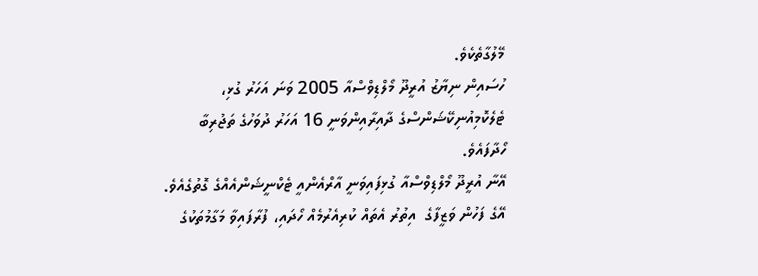މޭލުގާތެކެވެ.
ހުސައިން ނިޔާޒު އުރީދޫ މޯލްޑިވްސްއާ 2005 ވަނަ އަހަރު ގުޅި، ޓެލެކޮމިއުނިކޭޝަންސްގެ ދާއިރާއިންވަނީ 16 އަހަރު ދުވަހުގެ ތަޖުރިބާ ހޯދާފައެވެ.
އޭނާ އުރީދޫ މޯލްޑިވްސްއާ ގުޅިފައިވަނީ އާރްއެންއީ ޓެކްނީޝަންއެއްގެ ގޮތުގެއެވެ. އޭގެ ފަހުން ވަޒީފާގެ  އިތުރު އެތައް ކުރިއެރުމެއް ހޯދައި، ފުރާފައިވާ މަގާމުތަކުގެ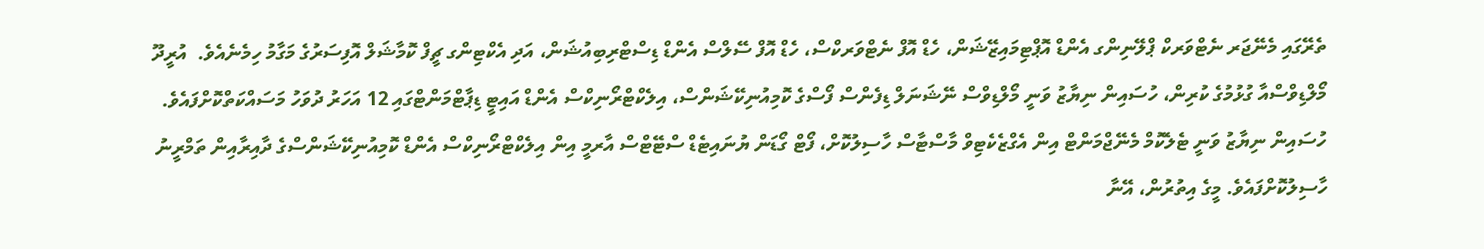ތެރޭގައި މެނޭޖަރ ނެޓްވަރކް ޕްލޭނިންގ އެންޑް އޮޕްޓިމައިޒޭޝަން، ހެޑް އޮފް ނެޓްވަރކްސް، ހެޑް އޮފް ސޭލްސް އެންޑް ޑިސްޓްރިބިއުޝަން، އަދި އެކްޓިންގ ޗީފް ކޮމާޝަލް އޮފިސަރުގެ މަގާމު ހިމެނެއެވެ.  އުރީދޫ މޯލްޑިވްސްއާ ގުޅުމުގެ ކުރިން، ހުސައިން ނިޔާޒު ވަނީ މޯލްޑިވްސް ނޭޝަނަލް ޑިފެންސް ފޯސްގެ ކޮމިއުނިކޭޝަންސް، އިލެކްޓްރޯނިކްސް އެންޑް އައިޓީ ޑިޕާޓްމަންޓްގައި 12 އަހަރު ދުވަހު މަސައްކަތްކޮށްފައެވެ.
ހުސައިން ނިޔާޒު ވަނީ ޓެލެކޮމް މެނޭޖްމަންޓް އިން އެގްޒެކެޓިވް މާސްޓާސް ހާސިލުކޮށް، ފޯޓް ގޯޑަން ޔުނައިޓެޑް ސްޓޭޓްސް އާރމީ އިން އިލެކްޓްރޯނިކްސް އެންޑް ކޮމިއުނިކޭޝަންސްގެ ދާއިރާއިން ތަމްރީނު ހާސިލުކޮށްފައެވެ. މީގެ އިތުރުން، އޭނާ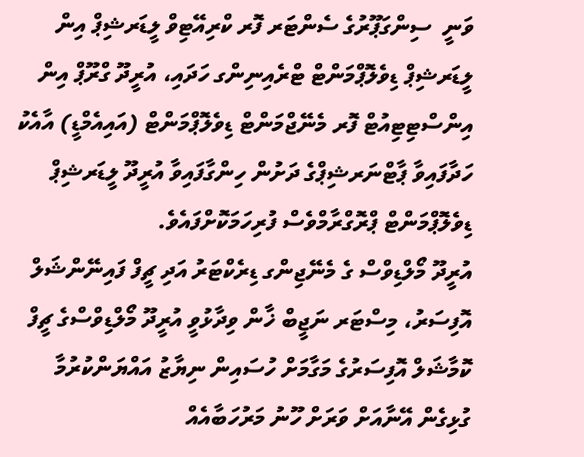ވަނީ  ސިންގަޕޫރުގެ ސެންޓަރ ފޮރ ކްރިއޭޓިވް ލީޑަރޝިޕް އިން ލީޑަރޝިޕް ޑިވެލޮޕްމަންޓް ޓްރެއިނިންގ ހަދައި، އުރީދޫ ގްރޫޕް އިން އިންސްޓިޓިއުޓް ފޮރ މެނޭޖްމަންޓް ޑިވެލޮޕްމަންޓް (އައިއެމްޑީ) އާއެކު ހަދާފައިވާ ޕާޓްނަރޝިޕްގެ ދަށުން ހިންގާފައިވާ އުރީދޫ ލީޑަރޝިޕް ޑިވެލޮޕްމަންޓް ޕްރޮގްރާމްވެސް ފުރިހަމަކޮށްފައެވެ.
އުރީދޫ މޯލްޑިވްސް ގެ މެނޭޖިންގ ޑިރެކްޓަރު އަދި ޗީފް ފައިނޭންޝަލް އޮފިސަރު، މިސްޓަރ ނަޖީބް ޚާން ވިދާޅުވީ އުރީދޫ މޯލްޑިވްސްގެ ޗީފް ކޮމާޝަލް އޮފިސަރުގެ މަގާމަށް ހުސައިން ނިޔާޒު އައްޔަންކުރުމާ ގުޅިގެން އޭނާއަށް ވަރަށް ހޫނު މަރުހަބާއެއް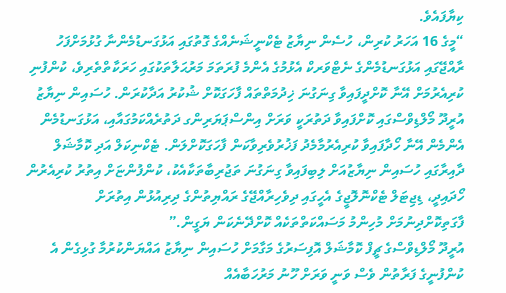ކިޔާފައެވެ.
“މީގެ 16 އަހަރު ކުރިން، ހުސެން ނިޔާޒު ޓެކްނީޝަނެއްގެ ގޮތުގައި އަޅުގަނޑުމެންނާ ގުޅުމަށްފަހު ރާއްޖޭގައި އަޅުގަނޑުމެންގެ ނެޓްވަރކް އެޅުމުގެ އެންމެ ފުރަތަމަ މަރުޙަލާތަކުގައި ހަރަކާތްތެރިވެ، ކުންފުނި ކުރިއެރުމަށް އޭނާ ކޮށްދީފައިވާ ގިނަގުނަ ޚިދުމަތްތައް ފާހަގަކޮށް ޝުކުރު އަދާކުރަން. ހުސައިން ނިޔާޒު އުރީދޫ މޯލްޑިވްސްގައި ކޮށްފައިވާ ދަތުރަކީ ވަރަށް އިންސްޕަޔަރިންގ ދަތުރެއްކަމުގައާއި، އަޅުގަނޑުމެން އެންމެން އޭނާ ހޯދާފައިވާ ކުރިއެރުމާމެދު ފަޚުރުވެރިވާކަން ފާހަގަކޮށްލަން. ޓެކްނިކަލް އަދި ކޮމާޝަލް ދާއިރާގައި ހުސައިން ނިޔާޒުއަށް ލިބިފައިވާ ގިނަގުނަ ތަޖުރިބާތަކާއެކު، ކުންފުންޏަށް އިތުރު ކުރިއެރުން ހޯދައިދީ، ޑިޖިޓަލް ޓެކްނޮލޮޖީގެ އެހީގައި ދިވެހިރާއްޖޭގެ ރައްޔިތުންގެ ދިރިއުޅުން އިތުރަށް ފާގަތިކޮށްދިނުމަށް މުހިންމު މަސައްކަތްތަކެއް ކޮށްދޭނެކަން ޔަގީން.”
އުރީދޫ މޯލްޑިވްސްގެ ޗީފް ކޮމާޝަލް އޮފިސަރުގެ މަގާމަށް ހުސައިން ނިޔާޒު އައްޔަންކުރުމާ ގުޅިގެން އެ ކުންފުނީގެ ފަރާތުން ވެސް ވަނީ ވަރަށް ހޫނު މަރުހަބާއެއް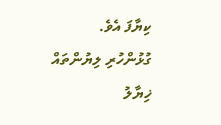ކިޔާފަ އެވެ.
ގުޅުންހުރި ލިޔުންތައް
ޚިޔާލު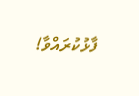ފާޅުކުރައްވާ!